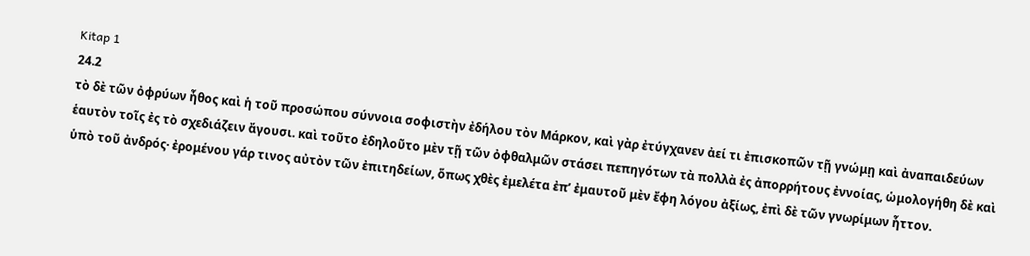Kitap 1
24.2
τὸ δὲ τῶν ὀφρύων ἦθος καὶ ἡ τοῦ προσώπου σύννοια σοφιστὴν ἐδήλου τὸν Μάρκον, καὶ γὰρ ἐτύγχανεν ἀεί τι ἐπισκοπῶν τῇ γνώμῃ καὶ ἀναπαιδεύων ἑαυτὸν τοῖς ἐς τὸ σχεδιάζειν ἄγουσι. καὶ τοῦτο ἐδηλοῦτο μὲν τῇ τῶν ὀφθαλμῶν στάσει πεπηγότων τὰ πολλὰ ἐς ἀπορρήτους ἐννοίας, ὡμολογήθη δὲ καὶ ὑπὸ τοῦ ἀνδρός· ἐρομένου γάρ τινος αὐτὸν τῶν ἐπιτηδείων, ὅπως χθὲς ἐμελέτα ἐπʼ ἐμαυτοῦ μὲν ἔφη λόγου ἀξίως, ἐπὶ δὲ τῶν γνωρίμων ἧττον.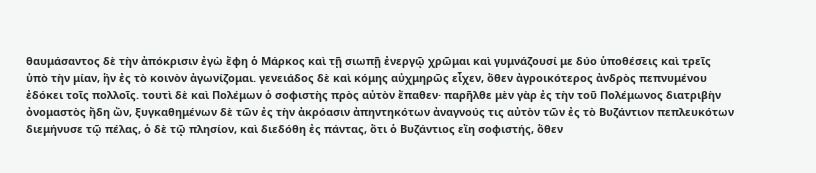θαυμάσαντος δὲ τὴν ἀπόκρισιν ἐγὼ ἔφη ὁ Μάρκος καὶ τῇ σιωπῇ ἐνεργῷ χρῶμαι καὶ γυμνάζουσί με δύο ὑποθέσεις καὶ τρεῖς ὑπὸ τὴν μίαν, ἣν ἐς τὸ κοινὸν ἀγωνίζομαι. γενειάδος δὲ καὶ κόμης αὐχμηρῶς εἶχεν, ὅθεν ἀγροικότερος ἀνδρὸς πεπνυμένου ἐδόκει τοῖς πολλοῖς. τουτὶ δὲ καὶ Πολέμων ὁ σοφιστὴς πρὸς αὐτὸν ἔπαθεν· παρῆλθε μὲν γὰρ ἐς τὴν τοῦ Πολέμωνος διατριβὴν ὀνομαστὸς ἤδη ὤν, ξυγκαθημένων δὲ τῶν ἐς τὴν ἀκρόασιν ἀπηντηκότων ἀναγνούς τις αὐτὸν τῶν ἐς τὸ Βυζάντιον πεπλευκότων διεμήνυσε τῷ πέλας, ὁ δὲ τῷ πλησίον, καὶ διεδόθη ἐς πάντας, ὅτι ὁ Βυζάντιος εἴη σοφιστής, ὅθεν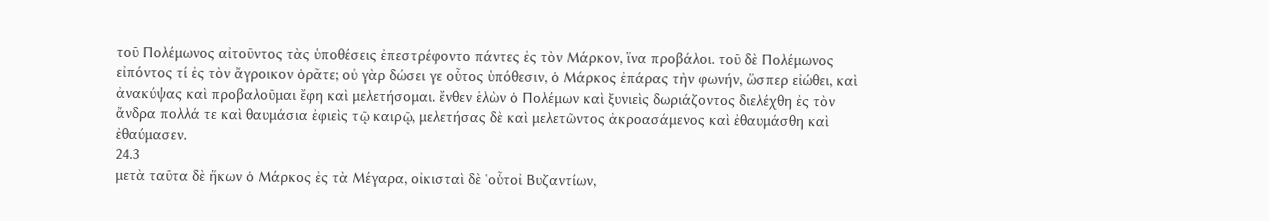τοῦ Πολέμωνος αἰτοῦντος τὰς ὑποθέσεις ἐπεστρέφοντο πάντες ἐς τὸν Μάρκον, ἵνα προβάλοι. τοῦ δὲ Πολέμωνος εἰπόντος τί ἐς τὸν ἄγροικον ὁρᾶτε; οὐ γὰρ δώσει γε οὗτος ὑπόθεσιν, ὁ Μάρκος ἐπάρας τὴν φωνήν, ὥσπερ εἰώθει, καὶ ἀνακύψας καὶ προβαλοῦμαι ἔφη καὶ μελετήσομαι. ἔνθεν ἑλὼν ὁ Πολέμων καὶ ξυνιεὶς δωριάζοντος διελέχθη ἐς τὸν ἄνδρα πολλά τε καὶ θαυμάσια ἐφιεὶς τῷ καιρῷ, μελετήσας δὲ καὶ μελετῶντος ἀκροασάμενος καὶ ἐθαυμάσθη καὶ ἐθαύμασεν.
24.3
μετὰ ταῦτα δὲ ἥκων ὁ Μάρκος ἐς τὰ Μέγαρα, οἰκισταὶ δὲ ʽοὗτοἰ Βυζαντίων,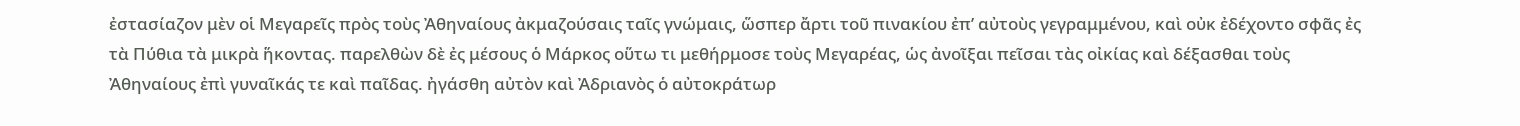ἐστασίαζον μὲν οἱ Μεγαρεῖς πρὸς τοὺς Ἀθηναίους ἀκμαζούσαις ταῖς γνώμαις, ὥσπερ ἄρτι τοῦ πινακίου ἐπʼ αὐτοὺς γεγραμμένου, καὶ οὐκ ἐδέχοντο σφᾶς ἐς τὰ Πύθια τὰ μικρὰ ἥκοντας. παρελθὼν δὲ ἐς μέσους ὁ Μάρκος οὕτω τι μεθήρμοσε τοὺς Μεγαρέας, ὡς ἀνοῖξαι πεῖσαι τὰς οἰκίας καὶ δέξασθαι τοὺς Ἀθηναίους ἐπὶ γυναῖκάς τε καὶ παῖδας. ἠγάσθη αὐτὸν καὶ Ἀδριανὸς ὁ αὐτοκράτωρ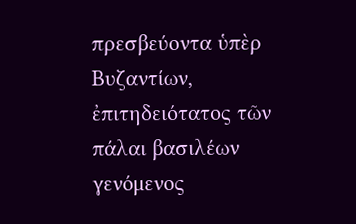πρεσβεύοντα ὑπὲρ Βυζαντίων, ἐπιτηδειότατος τῶν πάλαι βασιλέων γενόμενος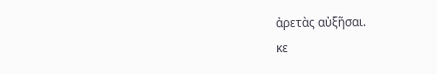ἀρετὰς αὐξῆσαι.
κε